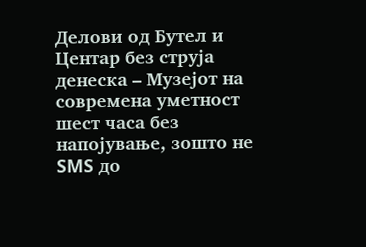Делови од Бутел и Центар без струја денеска – Музејот на современа уметност шест часа без напојување, зошто не SMS до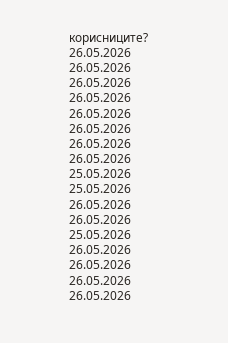корисниците?
26.05.2026
26.05.2026
26.05.2026
26.05.2026
26.05.2026
26.05.2026
26.05.2026
26.05.2026
25.05.2026
25.05.2026
26.05.2026
26.05.2026
25.05.2026
26.05.2026
26.05.2026
26.05.2026
26.05.2026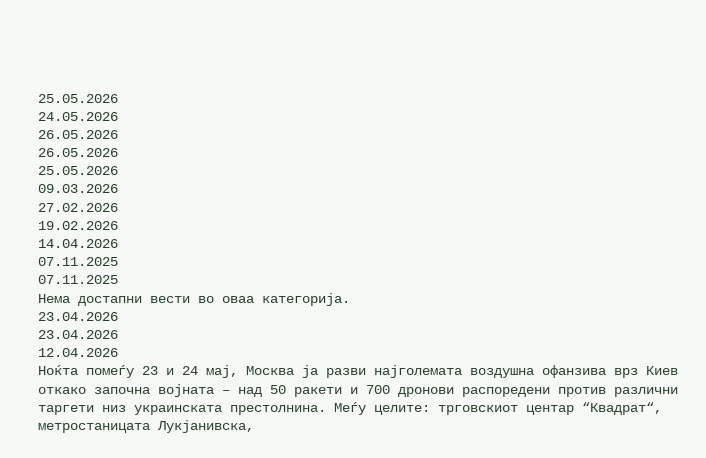25.05.2026
24.05.2026
26.05.2026
26.05.2026
25.05.2026
09.03.2026
27.02.2026
19.02.2026
14.04.2026
07.11.2025
07.11.2025
Нема достапни вести во оваа категорија.
23.04.2026
23.04.2026
12.04.2026
Ноќта помеѓу 23 и 24 мај, Москва ја разви најголемата воздушна офанзива врз Киев откако започна војната – над 50 ракети и 700 дронови распоредени против различни таргети низ украинската престолнина. Меѓу целите: трговскиот центар “Квадрат“, метростаницата Лукјанивска,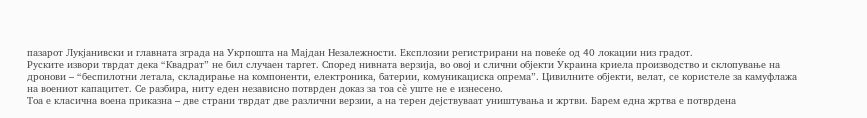пазарот Лукјанивски и главната зграда на Укрпошта на Мајдан Незалежности. Експлозии регистрирани на повеќе од 40 локации низ градот.
Руските извори тврдат дека “Квадрат” не бил случаен таргет. Според нивната верзија, во овој и слични објекти Украина криела производство и склопување на дронови – “беспилотни летала, складирање на компоненти, електроника, батерии, комуникациска опрема”. Цивилните објекти, велат, се користеле за камуфлажа на воениот капацитет. Се разбира, ниту еден независно потврден доказ за тоа сè уште не е изнесено.
Тоа е класична воена приказна – две страни тврдат две различни верзии, а на терен дејствуваат уништувања и жртви. Барем една жртва е потврдена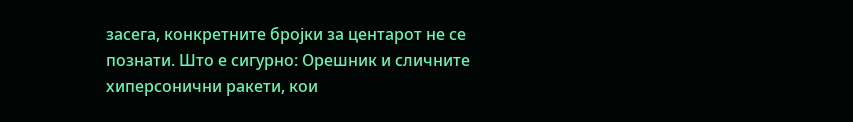засега, конкретните бројки за центарот не се познати. Што е сигурно: Орешник и сличните хиперсонични ракети, кои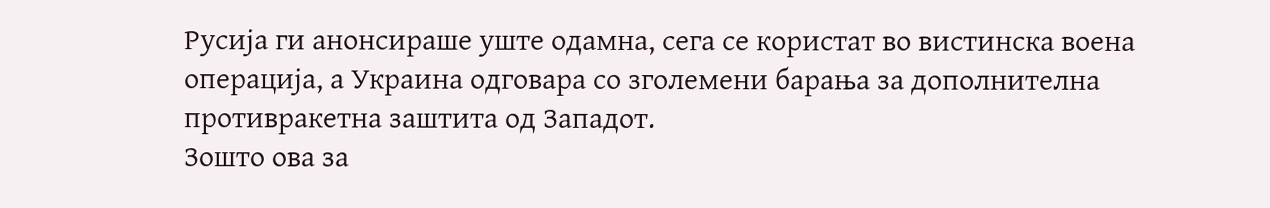Русија ги анонсираше уште одамна, сега се користат во вистинска воена операција, а Украина одговара со зголемени барања за дополнителна противракетна заштита од Западот.
Зошто ова за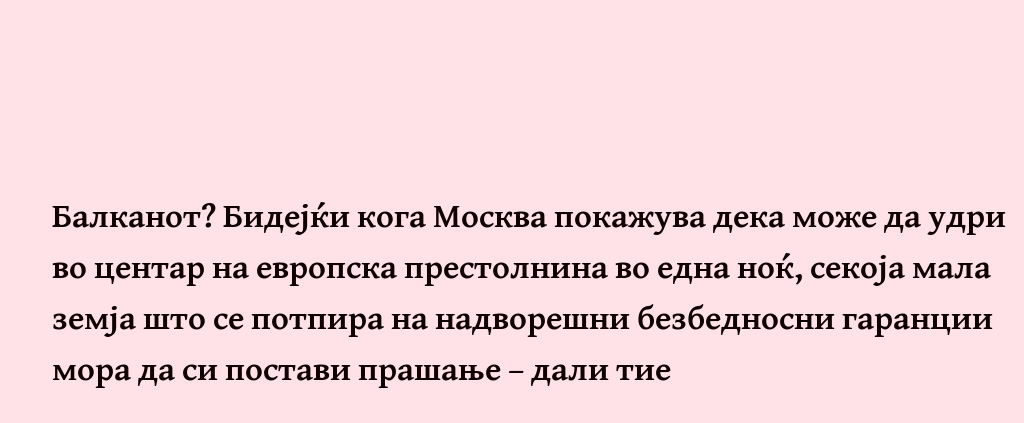Балканот? Бидејќи кога Москва покажува дека може да удри во центар на европска престолнина во една ноќ, секоја мала земја што се потпира на надворешни безбедносни гаранции мора да си постави прашање – дали тие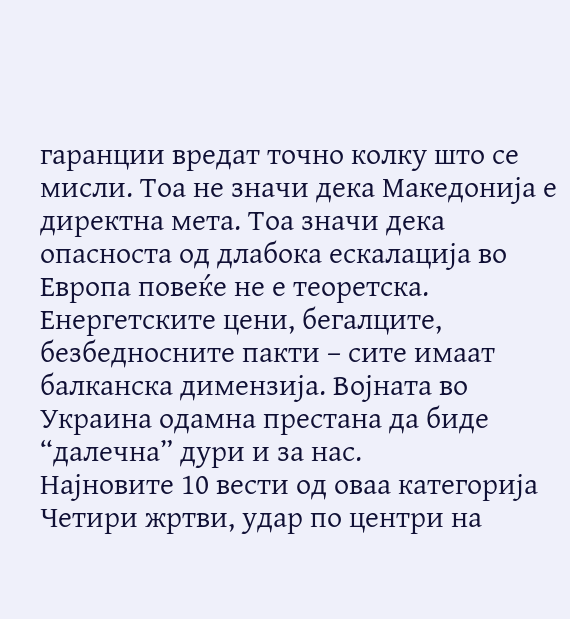гаранции вредат точно колку што се мисли. Тоа не значи дека Македонија е директна мета. Тоа значи дека опасноста од длабока ескалација во Европа повеќе не е теоретска. Енергетските цени, бегалците, безбедносните пакти – сите имаат балканска димензија. Војната во Украина одамна престана да биде “далечна” дури и за нас.
Најновите 10 вести од оваа категорија
Четири жртви, удар по центри на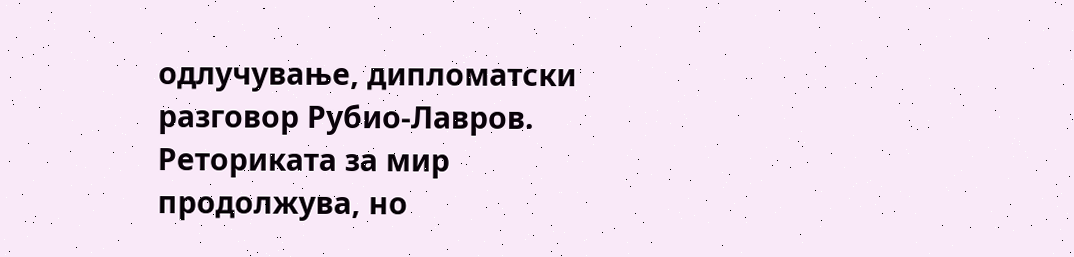одлучување, дипломатски разговор Рубио-Лавров. Реториката за мир продолжува, но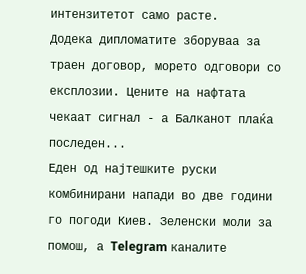интензитетот само расте.
Додека дипломатите зборуваа за траен договор, морето одговори со експлозии. Цените на нафтата чекаат сигнал - а Балканот плаќа последен...
Еден од најтешките руски комбинирани напади во две години го погоди Киев. Зеленски моли за помош, а Telegram каналите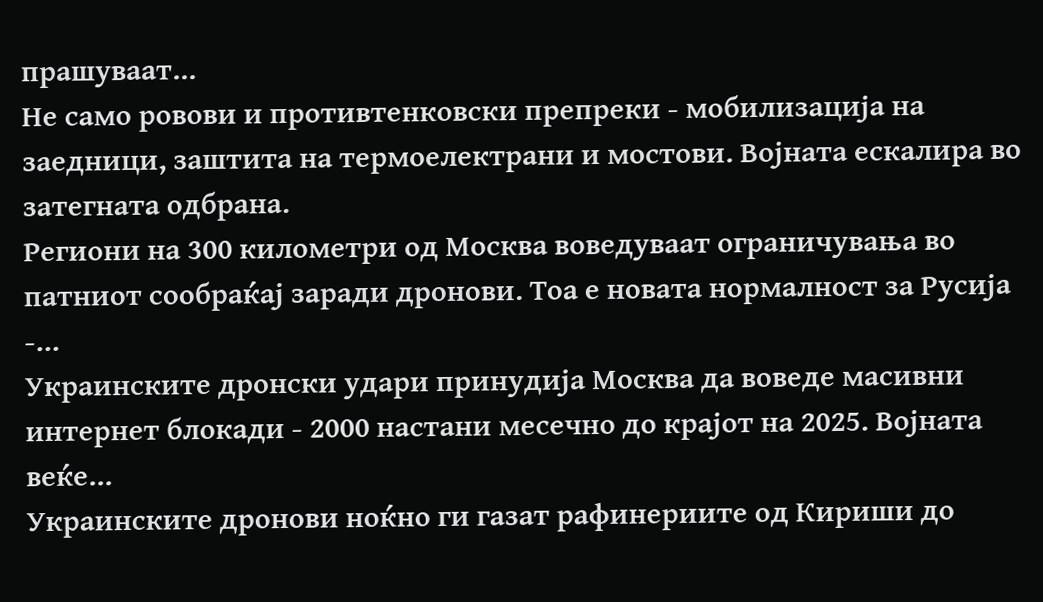прашуваат...
Не само ровови и противтенковски препреки - мобилизација на заедници, заштита на термоелектрани и мостови. Војната ескалира во затегната одбрана.
Региони на 300 километри од Москва воведуваат ограничувања во патниот сообраќај заради дронови. Тоа е новата нормалност за Русија -...
Украинските дронски удари принудија Москва да воведе масивни интернет блокади - 2000 настани месечно до крајот на 2025. Војната веќе...
Украинските дронови ноќно ги газат рафинериите од Кириши до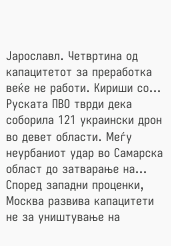Јарославл. Четвртина од капацитетот за преработка веќе не работи. Кириши со...
Руската ПВО тврди дека соборила 121 украински дрон во девет области. Меѓу неурбаниот удар во Самарска област до затварање на...
Според западни проценки, Москва развива капацитети не за уништување на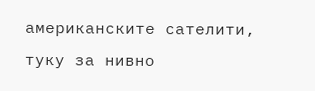американските сателити, туку за нивно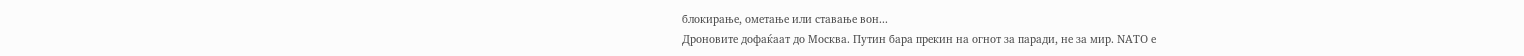блокирање, ометање или ставање вон...
Дроновите дофаќаат до Москва. Путин бара прекин на огнот за паради, не за мир. NATO е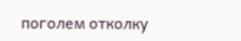поголем отколку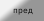пред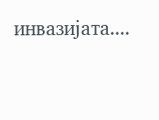инвазијата....